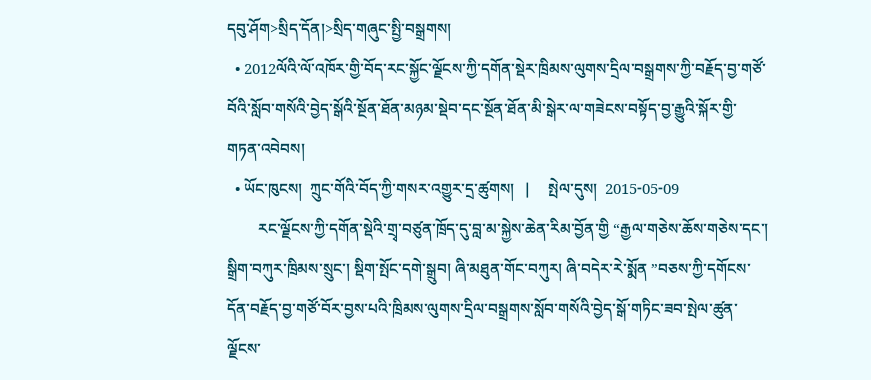དབུ་ཤོག>སྲིད་དོན།>སྲིད་གཞུང་སྤྱི་བསྒྲགས།
  • 2012ལོའི་ལོ་འཁོར་གྱི་བོད་རང་སྐྱོང་ལྗོངས་ཀྱི་དགོན་སྡེར་ཁྲིམས་ལུགས་དྲིལ་བསྒྲགས་ཀྱི་བརྗོད་བྱ་གཙོ་བོའི་སློབ་གསོའི་བྱེད་སྒོའི་སྔོན་ཐོན་མཉམ་སྡེབ་དང་སྔོན་ཐོན་མི་སྒེར་ལ་གཟེངས་བསྟོད་བྱ་རྒྱུའི་སྐོར་གྱི་གཏན་འབེབས།
  • ཡོང་ཁུངས།  ཀྲུང་གོའི་བོད་ཀྱི་གསར་འགྱུར་དྲ་ཚུགས།   |     སྤེལ་དུས།  2015-05-09
        རང་ལྗོངས་ཀྱི་དགོན་སྡེའི་གྲྭ་བཙུན་ཁྲོད་དུ་བླ་མ་སྐྱེས་ཆེན་རིམ་བྱོན་གྱི “རྒྱལ་གཅེས་ཆོས་གཅེས་དང་། སྒྲིག་བཀུར་ཁྲིམས་སྲུང་། སྡིག་སྤོང་དགེ་སྒྲུབ། ཞི་མཐུན་གོང་བཀུར། ཞི་བདེར་རེ་སྨོན ”བཅས་ཀྱི་དགོངས་དོན་བརྗོད་བྱ་གཙོ་བོར་བྱས་པའི་ཁྲིམས་ལུགས་དྲིལ་བསྒྲགས་སློབ་གསོའི་བྱེད་སྒོ་གཏིང་ཟབ་སྤེལ་ཚུན་ལྗོངས་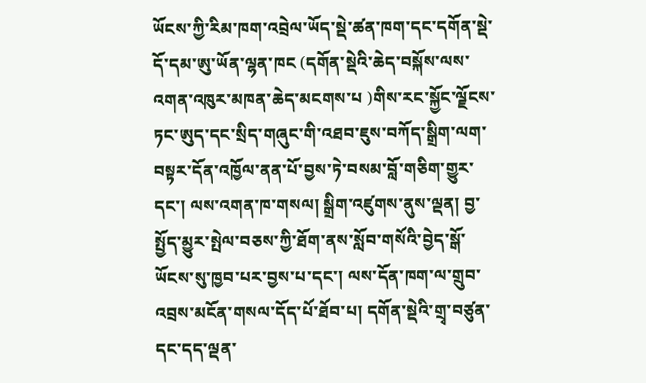ཡོངས་ཀྱི་རིམ་ཁག་འབྲེལ་ཡོད་སྡེ་ཚན་ཁག་དང་དགོན་སྡེ་དོ་དམ་ཨུ་ཡོན་ལྷན་ཁང (དགོན་སྡེའི་ཆེད་བསྐོས་ལས་འགན་འཁུར་མཁན་ཆེད་མངགས་པ )གིས་རང་སྐྱོང་ལྗོངས་ཏང་ཨུད་དང་སྲིད་གཞུང་གི་འཐབ་ཇུས་བཀོད་སྒྲིག་ལག་བསྟར་དོན་འཁྱོལ་ནན་པོ་བྱས་ཏེ་བསམ་བློ་གཅིག་གྱུར་དང་། ལས་འགན་ཁ་གསལ། སྒྲིག་འཛུགས་ནུས་ལྡན། བྱ་སྤྱོད་མྱུར་སྤེལ་བཅས་ཀྱི་ཐོག་ནས་སློབ་གསོའི་བྱེད་སྒོ་ཡོངས་སུ་ཁྱབ་པར་བྱས་པ་དང་། ལས་དོན་ཁག་ལ་གྲུབ་འབྲས་མངོན་གསལ་དོད་པོ་ཐོབ་པ། དགོན་སྡེའི་གྲྭ་བཙུན་དང་དད་ལྡན་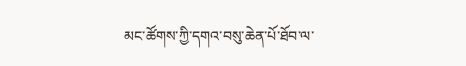མང་ཚོགས་ཀྱི་དགའ་བསུ་ཆེན་པོ་ཐོབ་ལ་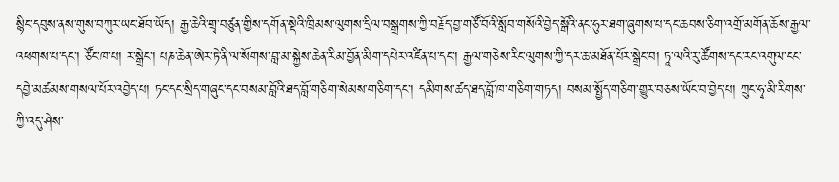སྙིང་དབུས་ནས་གུས་བཀུར་ཡང་ཐོབ་ཡོད། རྒྱ་ཆེའི་གྲྭ་བཙུན་གྱིས་དགོན་སྡེའི་ཁྲིམས་ལུགས་དྲིལ་བསྒྲགས་ཀྱི་བརྗོད་བྱ་གཙོ་བོའི་སློབ་གསོའི་བྱེད་སྒོའི་ནང་ཧུར་ཐག་ཞུགས་པ་དང་ཆབས་ཅིག་འགྲོ་མགོན་ཆོས་རྒྱལ་འཕགས་པ་དང་། ཙོང་ཁ་པ། ར་སྒྲེང་། པཎ་ཆེན་ཨེར་ཏེ་ནི་ལ་སོགས་བླ་མ་སྐྱེས་ཆེན་རིམ་བྱོན་མིག་དཔེར་འཛིན་པ་དང་། རྒྱལ་གཅེས་རིང་ལུགས་ཀྱི་དར་ཆ་མཐོན་པོར་སྒྲེང་བ། ཏཱ་ལའི་རུ་ཚོགས་དང་རང་འགུལ་ངང་དབྱེ་མཚམས་གསལ་པོར་འབྱེད་པ། ཏང་དང་སྲིད་གཞུང་དང་བསམ་བློའི་ཐད་བློ་གཅིག་སེམས་གཅིག་དང་། དམིགས་ཚད་ཐད་བློ་ཁ་གཅིག་གཏད། བསམ་སྤྱོད་གཅིག་གྱུར་བཅས་ཡོང་བ་བྱེད་པ། ཀྲུང་ཧྭ་མི་རིགས་ཀྱི་འདུ་ཤེས་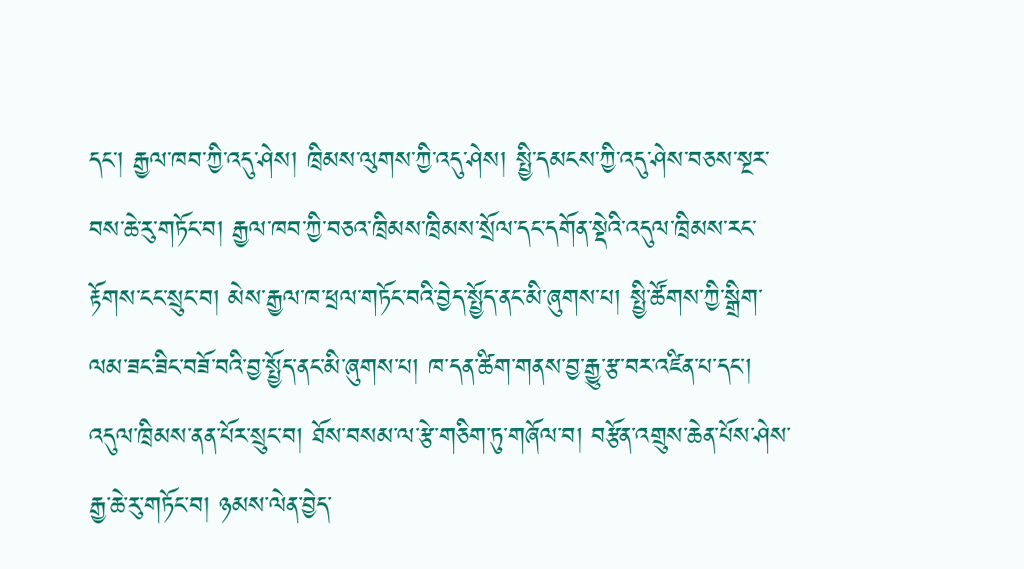དང་། རྒྱལ་ཁབ་ཀྱི་འདུ་ཤེས། ཁྲིམས་ལུགས་ཀྱི་འདུ་ཤེས། སྤྱི་དམངས་ཀྱི་འདུ་ཤེས་བཅས་སྔར་བས་ཆེ་རུ་གཏོང་བ། རྒྱལ་ཁབ་ཀྱི་བཅའ་ཁྲིམས་ཁྲིམས་སྲོལ་དང་དགོན་སྡེའི་འདུལ་ཁྲིམས་རང་རྟོགས་ངང་སྲུང་བ། མེས་རྒྱལ་ཁ་ཕྲལ་གཏོང་བའི་བྱེད་སྤྱོད་ནང་མི་ཞུགས་པ། སྤྱི་ཚོགས་ཀྱི་སྒྲིག་ལམ་ཟང་ཟིང་བཟོ་བའི་བྱ་སྤྱོད་ནང་མི་ཞུགས་པ། ཁ་དན་ཚིག་གནས་བྱ་རྒྱུ་རྩ་བར་འཛིན་པ་དང་། འདུལ་ཁྲིམས་ནན་པོར་སྲུང་བ། ཐོས་བསམ་ལ་རྩེ་གཅིག་ཏུ་གཞོལ་བ། བརྩོན་འགྲུས་ཆེན་པོས་ཤེས་རྒྱ་ཆེ་རུ་གཏོང་བ། ཉམས་ལེན་བྱེད་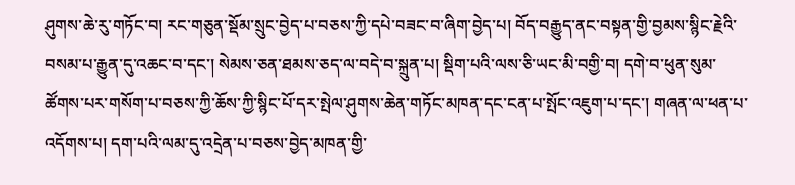ཤུགས་ཆེ་རུ་གཏོང་བ། རང་གཅུན་སྡོམ་སྲུང་བྱེད་པ་བཅས་ཀྱི་དཔེ་བཟང་བ་ཞིག་བྱེད་པ། བོད་བརྒྱུད་ནང་བསྟན་གྱི་བྱམས་སྙིང་རྗེའི་བསམ་པ་རྒྱུན་དུ་འཆང་བ་དང་། སེམས་ཅན་ཐམས་ཅད་ལ་བདེ་བ་སྐྲུན་པ། སྡིག་པའི་ལས་ཅི་ཡང་མི་བགྱི་བ། དགེ་བ་ཕུན་སུམ་ཚོགས་པར་གསོག་པ་བཅས་ཀྱི་ཆོས་ཀྱི་སྙིང་པོ་དར་སྤེལ་ཤུགས་ཆེན་གཏོང་མཁན་དང་ངན་པ་སྤོང་འཇུག་པ་དང་། གཞན་ལ་ཕན་པ་འདོགས་པ། དག་པའི་ལམ་དུ་འདྲེན་པ་བཅས་བྱེད་མཁན་གྱི་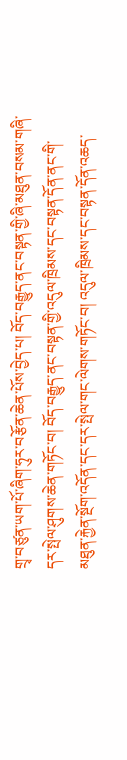གྲྭ་བཙུན་ཡག་པོ་ཞིག་ཧུར་བརྩོན་ཆེན་པོས་བྱེད་པ། བོད་བརྒྱུད་ནང་བསྟན་གྱི་ཞི་མཐུན་བསམ་གཞི་དར་སྤེལ་ཤུགས་ཆེན་གཏོང་བ། བོད་བརྒྱུད་ནང་བསྟན་གྱི་འདུལ་ཁྲིམས་དང་བསྟན་དོན་ནང་གི་མཐུན་རྐྱེན་སྔོག་འདོན་དང་དར་སྤེལ་གང་ལེགས་གཏོང་བ། འདུལ་ཁྲིམས་དང་བསྟན་དོན་འཆད་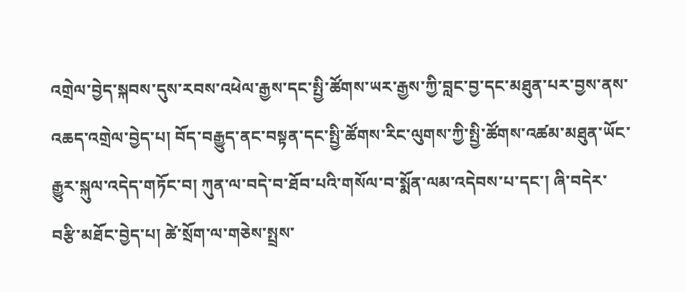འགྲེལ་བྱེད་སྐབས་དུས་རབས་འཕེལ་རྒྱས་དང་སྤྱི་ཚོགས་ཡར་རྒྱས་ཀྱི་བླང་བྱ་དང་མཐུན་པར་བྱས་ནས་འཆད་འགྲེལ་བྱེད་པ། བོད་བརྒྱུད་ནང་བསྟན་དང་སྤྱི་ཚོགས་རིང་ལུགས་ཀྱི་སྤྱི་ཚོགས་འཚམ་མཐུན་ཡོང་རྒྱུར་སྐུལ་འདེད་གཏོང་བ། ཀུན་ལ་བདེ་བ་ཐོབ་པའི་གསོལ་བ་སྨོན་ལམ་འདེབས་པ་དང་། ཞི་བདེར་བརྩི་མཐོང་བྱེད་པ། ཚེ་སྲོག་ལ་གཅེས་སྤྲས་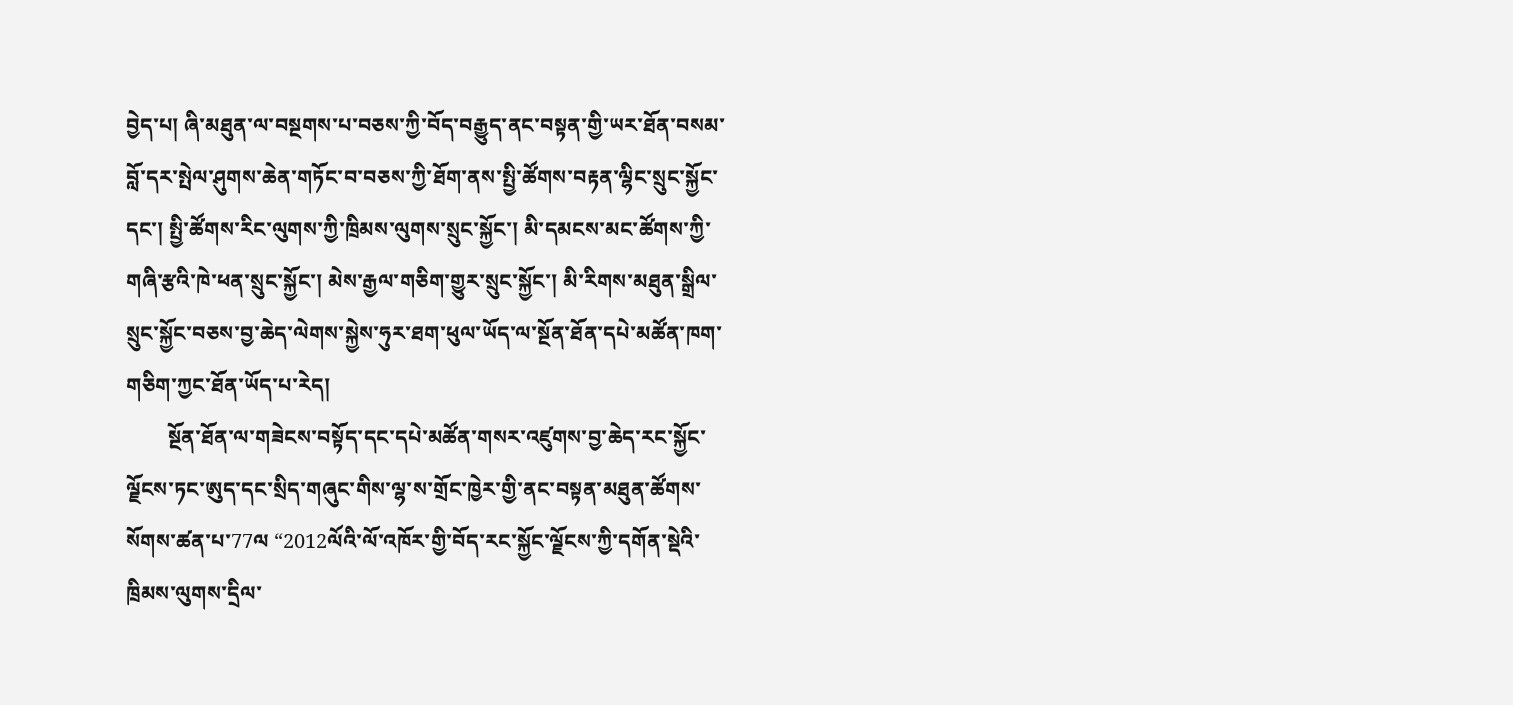བྱེད་པ། ཞི་མཐུན་ལ་བསྔགས་པ་བཅས་ཀྱི་བོད་བརྒྱུད་ནང་བསྟན་གྱི་ཡར་ཐོན་བསམ་བློ་དར་སྤེལ་ཤུགས་ཆེན་གཏོང་བ་བཅས་ཀྱི་ཐོག་ནས་སྤྱི་ཚོགས་བརྟན་ལྷིང་སྲུང་སྐྱོང་དང་། སྤྱི་ཚོགས་རིང་ལུགས་ཀྱི་ཁྲིམས་ལུགས་སྲུང་སྐྱོང་། མི་དམངས་མང་ཚོགས་ཀྱི་གཞི་རྩའི་ཁེ་ཕན་སྲུང་སྐྱོང་། མེས་རྒྱལ་གཅིག་གྱུར་སྲུང་སྐྱོང་། མི་རིགས་མཐུན་སྒྲིལ་སྲུང་སྐྱོང་བཅས་བྱ་ཆེད་ལེགས་སྐྱེས་ཧུར་ཐག་ཕུལ་ཡོད་ལ་སྔོན་ཐོན་དཔེ་མཚོན་ཁག་གཅིག་ཀྱང་ཐོན་ཡོད་པ་རེད།
        སྔོན་ཐོན་ལ་གཟེངས་བསྟོད་དང་དཔེ་མཚོན་གསར་འཛུགས་བྱ་ཆེད་རང་སྐྱོང་ལྗོངས་ཏང་ཨུད་དང་སྲིད་གཞུང་གིས་ལྷ་ས་གྲོང་ཁྱེར་གྱི་ནང་བསྟན་མཐུན་ཚོགས་སོགས་ཚན་པ་77ལ “2012ལོའི་ལོ་འཁོར་གྱི་བོད་རང་སྐྱོང་ལྗོངས་ཀྱི་དགོན་སྡེའི་ཁྲིམས་ལུགས་དྲིལ་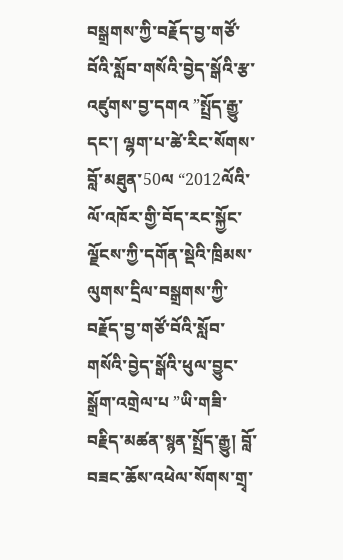བསྒྲགས་ཀྱི་བརྗོད་བྱ་གཙོ་བོའི་སློབ་གསོའི་བྱེད་སྒོའི་རྩ་འཛུགས་བྱ་དགའ ”སྤྲོད་རྒྱུ་དང་། ལྷག་པ་ཚེ་རིང་སོགས་བློ་མཐུན་50ལ “2012ལོའི་ལོ་འཁོར་གྱི་བོད་རང་སྐྱོང་ལྗོངས་ཀྱི་དགོན་སྡེའི་ཁྲིམས་ལུགས་དྲིལ་བསྒྲགས་ཀྱི་བརྗོད་བྱ་གཙོ་བོའི་སློབ་གསོའི་བྱེད་སྒོའི་ཕུལ་བྱུང་སྒྲོག་འགྲེལ་པ ”ཡི་གཟི་བརྗིད་མཚན་སྙན་སྤྲོད་རྒྱུ། བློ་བཟང་ཆོས་འཕེལ་སོགས་གྲྭ་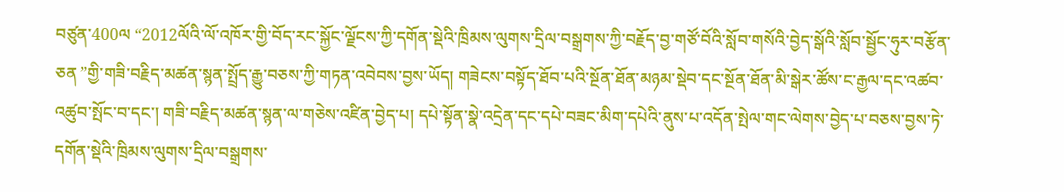བཙུན་400ལ “2012ལོའི་ལོ་འཁོར་གྱི་བོད་རང་སྐྱོང་ལྗོངས་ཀྱི་དགོན་སྡེའི་ཁྲིམས་ལུགས་དྲིལ་བསྒྲགས་ཀྱི་བརྗོད་བྱ་གཙོ་བོའི་སློབ་གསོའི་བྱེད་སྒོའི་སློབ་སྦྱོང་ཧུར་བརྩོན་ཅན ”གྱི་གཟི་བརྗིད་མཚན་སྙན་སྤྲོད་རྒྱུ་བཅས་ཀྱི་གཏན་འབེབས་བྱས་ཡོད། གཟེངས་བསྟོད་ཐོབ་པའི་སྔོན་ཐོན་མཉམ་སྡེབ་དང་སྔོན་ཐོན་མི་སྒེར་ཚོས་ང་རྒྱལ་དང་འཚབ་འཚུབ་སྤོང་བ་དང་། གཟི་བརྗིད་མཚན་སྙན་ལ་གཅེས་འཛིན་བྱེད་པ། དཔེ་སྟོན་སྣེ་འདྲེན་དང་དཔེ་བཟང་མིག་དཔེའི་ནུས་པ་འདོན་སྤེལ་གང་ལེགས་བྱེད་པ་བཅས་བྱས་ཏེ་དགོན་སྡེའི་ཁྲིམས་ལུགས་དྲིལ་བསྒྲགས་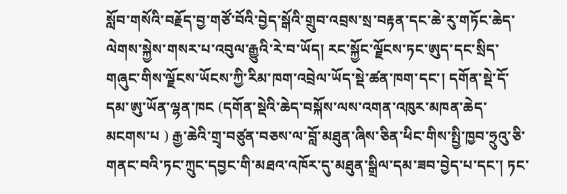སློབ་གསོའི་བརྗོད་བྱ་གཙོ་བོའི་བྱེད་སྒོའི་གྲུབ་འབྲས་སྲ་བརྟན་དང་ཆེ་རུ་གཏོང་ཆེད་ལེགས་སྐྱེས་གསར་པ་འབུལ་རྒྱུའི་རེ་བ་ཡོད། རང་སྐྱོང་ལྗོངས་ཏང་ཨུད་དང་སྲིད་གཞུང་གིས་ལྗོངས་ཡོངས་ཀྱི་རིམ་ཁག་འབྲེལ་ཡོད་སྡེ་ཚན་ཁག་དང་། དགོན་སྡེ་དོ་དམ་ཨུ་ཡོན་ལྷན་ཁང (དགོན་སྡེའི་ཆེད་བསྐོས་ལས་འགན་འཁུར་མཁན་ཆེད་མངགས་པ ) རྒྱ་ཆེའི་གྲྭ་བཙུན་བཅས་ལ་བློ་མཐུན་ཞིས་ཅིན་ཕིང་གིས་སྤྱི་ཁྱབ་ཧྲུའུ་ཅི་གནང་བའི་ཏང་ཀྲུང་དབྱང་གི་མཐའ་འཁོར་དུ་མཐུན་སྒྲིལ་དམ་ཟབ་བྱེད་པ་དང་། ཏང་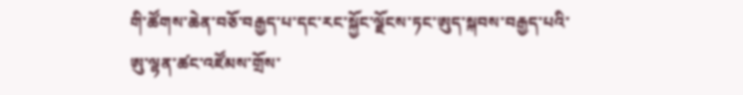གི་ཚོགས་ཆེན་བཅོ་བརྒྱད་པ་དང་རང་སྐྱོང་ལྗོངས་ཏང་ཨུད་སྐབས་བརྒྱད་པའི་ཨུ་ལྷན་ཚང་འཛོམས་གྲོས་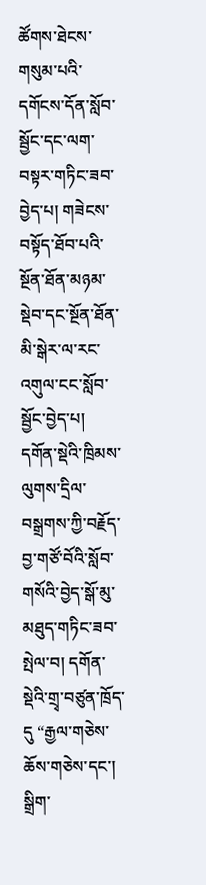ཚོགས་ཐེངས་གསུམ་པའི་དགོངས་དོན་སློབ་སྦྱོང་དང་ལག་བསྟར་གཏིང་ཟབ་བྱེད་པ། གཟེངས་བསྟོད་ཐོབ་པའི་སྔོན་ཐོན་མཉམ་སྡེབ་དང་སྔོན་ཐོན་མི་སྒེར་ལ་རང་འགུལ་ངང་སློབ་སྦྱོང་བྱེད་པ། དགོན་སྡེའི་ཁྲིམས་ལུགས་དྲིལ་བསྒྲགས་ཀྱི་བརྗོད་བྱ་གཙོ་བོའི་སློབ་གསོའི་བྱེད་སྒོ་མུ་མཐུད་གཏིང་ཟབ་སྤེལ་བ། དགོན་སྡེའི་གྲྭ་བཙུན་ཁྲོད་དུ “རྒྱལ་གཅེས་ཆོས་གཅེས་དང་། སྒྲིག་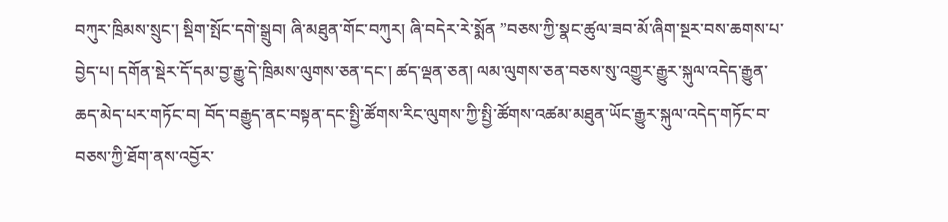བཀུར་ཁྲིམས་སྲུང་། སྡིག་སྤོང་དགེ་སྒྲུབ། ཞི་མཐུན་གོང་བཀུར། ཞི་བདེར་རེ་སྨོན ”བཅས་ཀྱི་སྣང་ཚུལ་ཟབ་མོ་ཞིག་སྔར་བས་ཆགས་པ་བྱེད་པ། དགོན་སྡེར་དོ་དམ་བྱ་རྒྱུ་དེ་ཁྲིམས་ལུགས་ཅན་དང་། ཚད་ལྡན་ཅན། ལམ་ལུགས་ཅན་བཅས་སུ་འགྱུར་རྒྱུར་སྐུལ་འདེད་རྒྱུན་ཆད་མེད་པར་གཏོང་བ། བོད་བརྒྱུད་ནང་བསྟན་དང་སྤྱི་ཚོགས་རིང་ལུགས་ཀྱི་སྤྱི་ཚོགས་འཚམ་མཐུན་ཡོང་རྒྱུར་སྐུལ་འདེད་གཏོང་བ་བཅས་ཀྱི་ཐོག་ནས་འབྱོར་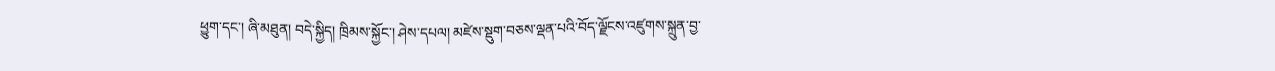ཕྱུག་དང་། ཞི་མཐུན། བདེ་སྐྱིད། ཁྲིམས་སྐྱོང་། ཤེས་དཔལ། མཛེས་སྡུག་བཅས་ལྡན་པའི་བོད་ལྗོངས་འཛུགས་སྐྲུན་བྱ་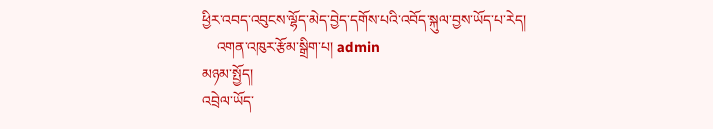ཕྱིར་འབད་འབུངས་ལྷོད་མེད་བྱེད་དགོས་པའི་འབོད་སྐུལ་བྱས་ཡོད་པ་རེད།
    འགན་འཁུར་རྩོམ་སྒྲིག་པ། admin
མཉམ་སྤྱོད།
འབྲེལ་ཡོད་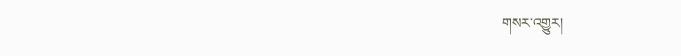གསར་འགྱུར།